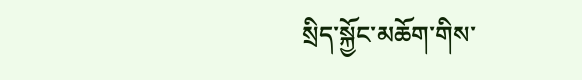སྲིད་སྐྱོང་མཆོག་གིས་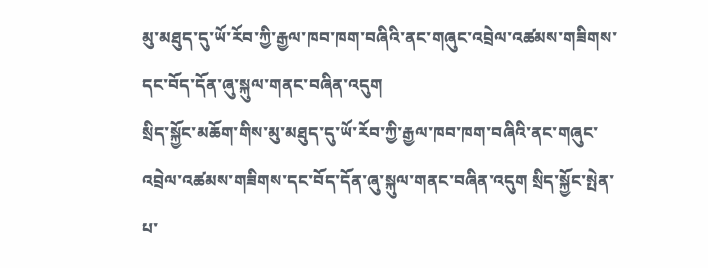མུ་མཐུད་དུ་ཡོ་རོབ་ཀྱི་རྒྱལ་ཁབ་ཁག་བཞིའི་ནང་གཞུང་འབྲེལ་འཚམས་གཟིགས་དང་བོད་དོན་ཞུ་སྐུལ་གནང་བཞིན་འདུག
སྲིད་སྐྱོང་མཆོག་གིས་མུ་མཐུད་དུ་ཡོ་རོབ་ཀྱི་རྒྱལ་ཁབ་ཁག་བཞིའི་ནང་གཞུང་འབྲེལ་འཚམས་གཟིགས་དང་བོད་དོན་ཞུ་སྐུལ་གནང་བཞིན་འདུག སྲིད་སྐྱོང་སྤེན་པ་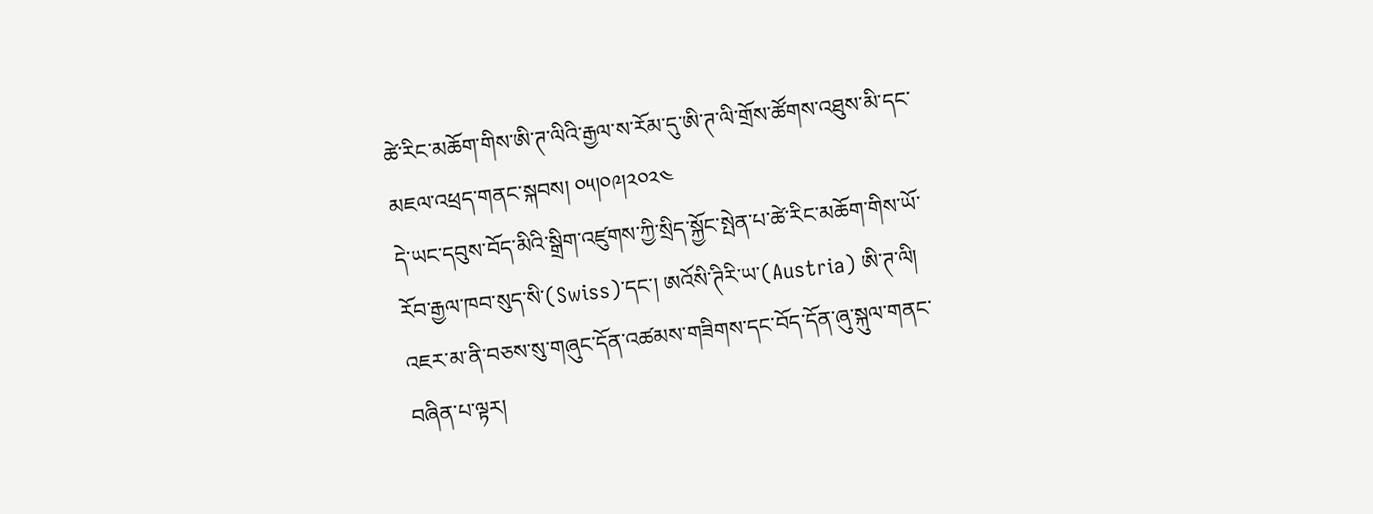ཚེ་རིང་མཆོག་གིས་ཨི་ཊ་ལིའི་རྒྱལ་ས་རོམ་དུ་ཨི་ཊ་ལི་གྲོས་ཚོགས་འཐུས་མི་དང་མཇལ་འཕྲད་གནང་སྐབས། ༠༥།༠༩།༢༠༢༤
དེ་ཡང་དབུས་བོད་མིའི་སྒྲིག་འཛུགས་ཀྱི་སྲིད་སྐྱོང་སྤེན་པ་ཚེ་རིང་མཆོག་གིས་ཡོ་རོབ་རྒྱལ་ཁབ་སུད་སི་(Swiss)་དང་། ཨའོསི་ཊིརི་ཡ་(Austria) ཨི་ཊ་ལི། འཇར་མ་ནི་བཅས་སུ་གཞུང་དོན་འཚམས་གཟིགས་དང་བོད་དོན་ཞུ་སྐུལ་གནང་བཞིན་པ་ལྟར།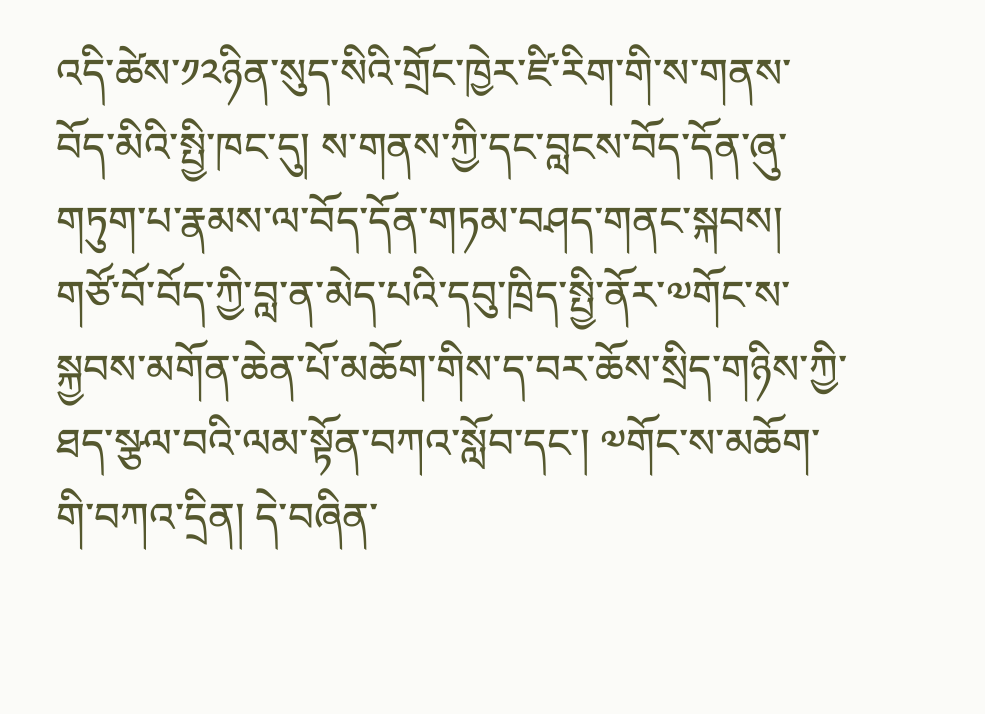འདི་ཚེས་༡༢ཉིན་སུད་སིའི་གྲོང་ཁྱེར་ཛི་རིག་གི་ས་གནས་བོད་མིའི་སྤྱི་ཁང་དུ། ས་གནས་ཀྱི་དང་བླངས་བོད་དོན་ཞུ་གཏུག་པ་རྣམས་ལ་བོད་དོན་གཏམ་བཤད་གནང་སྐབས། གཙོ་བོ་བོད་ཀྱི་བླ་ན་མེད་པའི་དབུ་ཁྲིད་སྤྱི་ནོར་༧གོང་ས་སྐྱབས་མགོན་ཆེན་པོ་མཆོག་གིས་ད་བར་ཆོས་སྲིད་གཉིས་ཀྱི་ཐད་སྩལ་བའི་ལམ་སྟོན་བཀའ་སློབ་དང་། ༧གོང་ས་མཆོག་གི་བཀའ་དྲིན། དེ་བཞིན་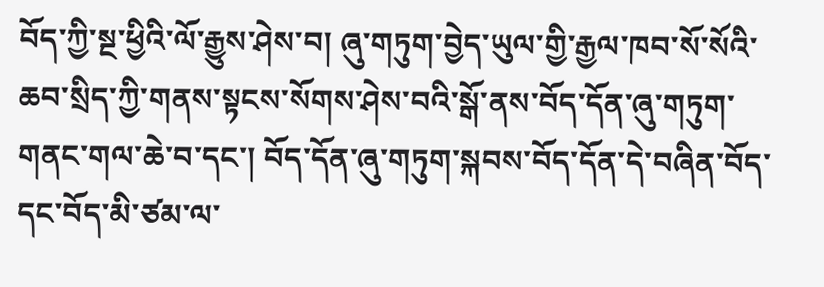བོད་ཀྱི་སྔ་ཕྱིའི་ལོ་རྒྱུས་ཤེས་བ། ཞུ་གཏུག་བྱེད་ཡུལ་གྱི་རྒྱལ་ཁབ་སོ་སོའི་ཆབ་སྲིད་ཀྱི་གནས་སྟངས་སོགས་ཤེས་བའི་སྒོ་ནས་བོད་དོན་ཞུ་གཏུག་གནང་གལ་ཆེ་བ་དང་། བོད་དོན་ཞུ་གཏུག་སྐབས་བོད་དོན་དེ་བཞིན་བོད་དང་བོད་མི་ཙམ་ལ་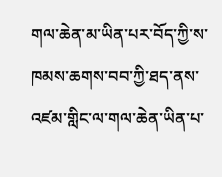གལ་ཆེན་མ་ཡིན་པར་བོད་ཀྱི་ས་ཁམས་ཆགས་བབ་ཀྱི་ཐད་ནས་འཛམ་གླིང་ལ་གལ་ཆེན་ཡིན་པ་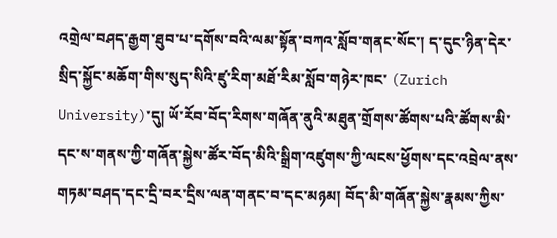འགྲེལ་བཤད་རྒྱག་ཐུབ་པ་དགོས་བའི་ལམ་སྟོན་བཀའ་སློབ་གནང་སོང་། ད་དུང་ཉིན་དེར་སྲིད་སྐྱོང་མཆོག་གིས་སུད་སིའི་ཛུ་རིག་མཐོ་རིམ་སློབ་གཉེར་ཁང་ (Zurich University)་དུ། ཡོ་རོབ་བོད་རིགས་གཞོན་ནུའི་མཐུན་གྲོགས་ཚོགས་པའི་ཚོགས་མི་དང་ས་གནས་ཀྱི་གཞོན་སྐྱེས་ཚོར་བོད་མིའི་སྒྲིག་འཛུགས་ཀྱི་ལངས་ཕྱོགས་དང་འབྲེལ་ནས་གཏམ་བཤད་དང་དྲི་བར་དྲིས་ལན་གནང་བ་དང་མཉམ། བོད་མི་གཞོན་སྐྱེས་རྣམས་ཀྱིས་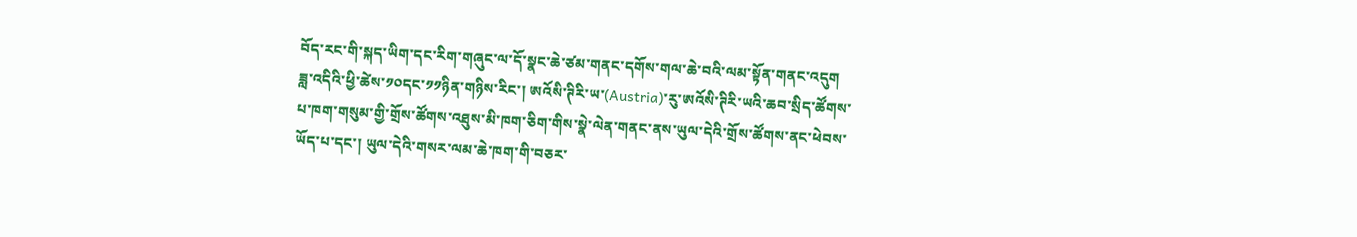བོད་རང་གི་སྐད་ཡིག་དང་རིག་གཞུང་ལ་དོ་སྣང་ཆེ་ཙམ་གནང་དགོས་གལ་ཆེ་བའི་ལམ་སྟོན་གནང་འདུག
ཟླ་འདིའི་ཕྱི་ཚེས་༡༠དང་༡༡ཉིན་གཉིས་རིང་། ཨའོསི་ཊིརི་ཡ་(Austria)་རུ་ཨའོསི་ཊིརི་ཡའི་ཆབ་སྲིད་ཚོགས་པ་ཁག་གསུམ་གྱི་གྲོས་ཚོགས་འཐུས་མི་ཁག་ཅིག་གིས་སྣེ་ལེན་གནང་ནས་ཡུལ་དེའི་གྲོས་ཚོགས་ནང་ཕེབས་ཡོད་པ་དང་། ཡུལ་དེའི་གསར་ལམ་ཆེ་ཁག་གི་བཅར་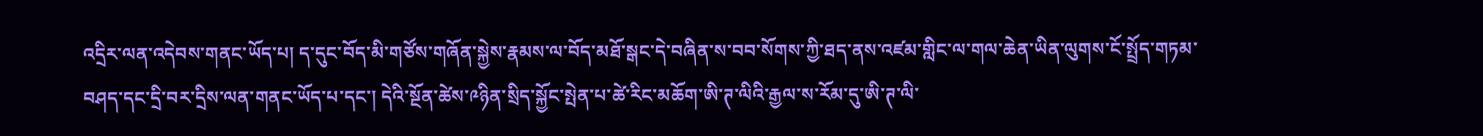འདྲིར་ལན་འདེབས་གནང་ཡོད་པ། ད་དུང་བོད་མི་གཙོས་གཞོན་སྐྱེས་རྣམས་ལ་བོད་མཐོ་སྒང་དེ་བཞིན་ས་བབ་སོགས་ཀྱི་ཐད་ནས་འཛམ་གླིང་ལ་གལ་ཆེན་ཡིན་ལུགས་ངོ་སྤྲོད་གཏམ་བཤད་དང་དྲི་བར་དྲིས་ལན་གནང་ཡོད་པ་དང་། དེའི་སྔོན་ཚེས་༩ཉིན་སྲིད་སྐྱོང་སྤེན་པ་ཚེ་རིང་མཆོག་ཨི་ཊ་ལིའི་རྒྱལ་ས་རོམ་དུ་ཨི་ཊ་ལི་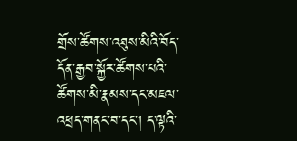གྲོས་ཚོགས་འཐུས་མིའི་བོད་དོན་རྒྱབ་སྐྱོར་ཚོགས་པའི་ཚོགས་མི་རྣམས་དང་མཇལ་འཕྲད་གནང་བ་དང་། ད་ལྟའི་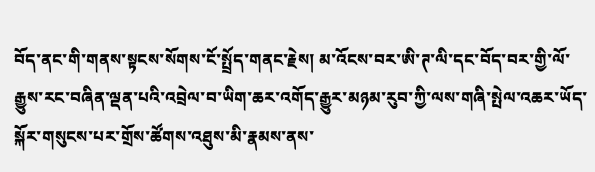བོད་ནང་གི་གནས་སྟངས་སོགས་ངོ་སྤྲོད་གནང་རྗེས། མ་འོངས་བར་ཨི་ཊ་ལི་དང་བོད་བར་གྱི་ལོ་རྒྱུས་རང་བཞིན་ལྡན་པའི་འབྲེལ་བ་ཡིག་ཆར་འགོད་རྒྱུར་མཉམ་རུབ་ཀྱི་ལས་གཞི་སྤེལ་འཆར་ཡོད་སྐོར་གསུངས་པར་གྲོས་ཚོགས་འཐུས་མི་རྣམས་ནས་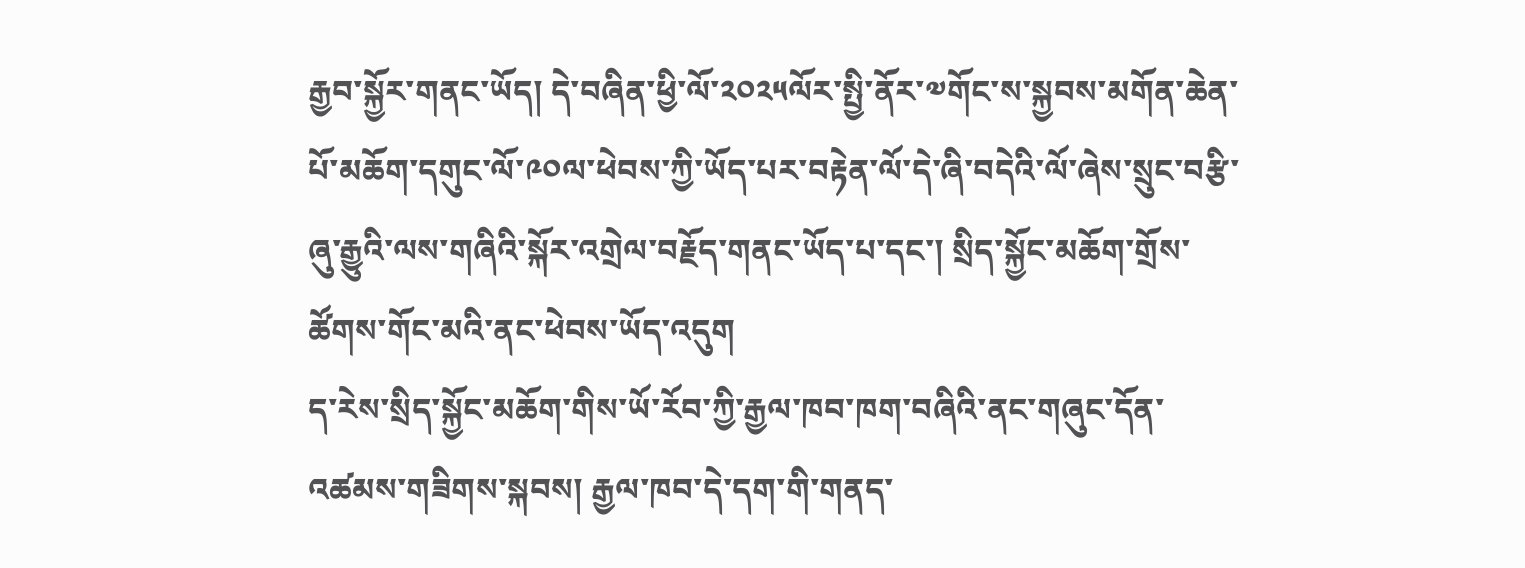རྒྱབ་སྐྱོར་གནང་ཡོད། དེ་བཞིན་ཕྱི་ལོ་༢༠༢༥ལོར་སྤྱི་ནོར་༧གོང་ས་སྐྱབས་མགོན་ཆེན་པོ་མཆོག་དགུང་ལོ་༩༠ལ་ཕེབས་ཀྱི་ཡོད་པར་བརྟེན་ལོ་དེ་ཞི་བདེའི་ལོ་ཞེས་སྲུང་བརྩི་ཞུ་རྒྱུའི་ལས་གཞིའི་སྐོར་འགྲེལ་བརྗོད་གནང་ཡོད་པ་དང་། སྲིད་སྐྱོང་མཆོག་གྲོས་ཚོགས་གོང་མའི་ནང་ཕེབས་ཡོད་འདུག
ད་རེས་སྲིད་སྐྱོང་མཆོག་གིས་ཡོ་རོབ་ཀྱི་རྒྱལ་ཁབ་ཁག་བཞིའི་ནང་གཞུང་དོན་འཚམས་གཟིགས་སྐབས། རྒྱལ་ཁབ་དེ་དག་གི་གནད་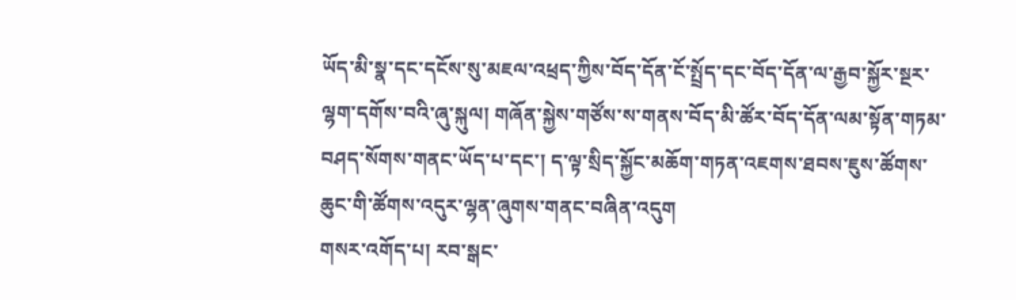ཡོད་མི་སྣ་དང་དངོས་སུ་མཇལ་འཕྲད་ཀྱིས་བོད་དོན་ངོ་སྤྲོད་དང་བོད་དོན་ལ་རྒྱབ་སྐྱོར་སྔར་ལྷག་དགོས་བའི་ཞུ་སྐུལ། གཞོན་སྐྱེས་གཙོས་ས་གནས་བོད་མི་ཚོར་བོད་དོན་ལམ་སྟོན་གཏམ་བཤད་སོགས་གནང་ཡོད་པ་དང་། ད་ལྟ་སྲིད་སྐྱོང་མཆོག་གཏན་འཇགས་ཐབས་ཇུས་ཚོགས་ཆུང་གི་ཚོགས་འདུར་ལྷན་ཞུགས་གནང་བཞིན་འདུག
གསར་འགོད་པ། རབ་སྒང་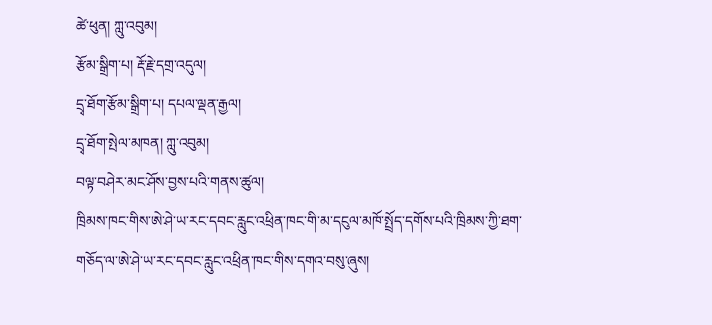ཚེ་ཕུན། ཀླུ་འབུམ།
རྩོམ་སྒྲིག་པ། རྡོ་རྗེ་དགྲ་འདུལ།
དྲྭ་ཐོག་རྩོམ་སྒྲིག་པ། དཔལ་ལྡན་རྒྱལ།
དྲྭ་ཐོག་སྤེལ་མཁན། ཀླུ་འབུམ།
བལྟ་བཤེར་མང་ཤོས་བྱས་པའི་གནས་ཚུལ།
ཁྲིམས་ཁང་གིས་ཨེ་ཤེ་ཡ་རང་དབང་རླུང་འཕྲིན་ཁང་གི་མ་དངུལ་མཁོ་སྤྲོད་དགོས་པའི་ཁྲིམས་ཀྱི་ཐག་གཅོད་ལ་ཨེ་ཤེ་ཡ་རང་དབང་རླུང་འཕྲིན་ཁང་གིས་དགའ་བསུ་ཞུས།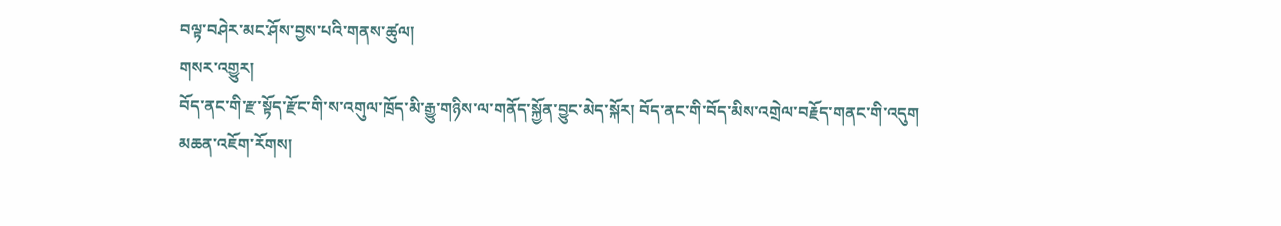བལྟ་བཤེར་མང་ཤོས་བྱས་པའི་གནས་ཚུལ།
གསར་འགྱུར།
བོད་ནང་གི་རྫ་སྟོད་རྫོང་གི་ས་འགུལ་ཁྲོད་མི་རྒྱུ་གཉིས་ལ་གནོད་སྐྱོན་བྱུང་མེད་སྐོར། བོད་ནང་གི་བོད་མིས་འགྲེལ་བརྗོད་གནང་གི་འདུག
མཆན་འཇོག་རོགས།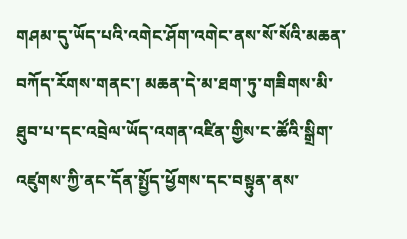གཤམ་དུ་ཡོད་པའི་འགེང་ཤོག་འགེང་ནས་སོ་སོའི་མཆན་བཀོད་རོགས་གནང་། མཆན་དེ་མ་ཐག་ཏུ་གཟིགས་མི་ཐུབ་པ་དང་འབྲེལ་ཡོད་འགན་འཛིན་གྱིས་ང་ཚོའི་སྒྲིག་འཛུགས་ཀྱི་ནང་དོན་སྤྱོད་ཕྱོགས་དང་བསྟུན་ནས་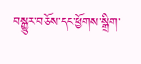བསྒྱུར་བཅོས་དང་ཕྱོགས་སྒྲིག་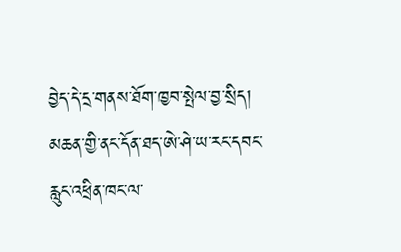བྱེད་དེ་དྲ་གནས་ཐོག་ཁྱབ་སྤེལ་བྱ་སྲིད། མཆན་གྱི་ནང་དོན་ཐད་ཨེ་ཤེ་ཡ་རང་དབང་རླུང་འཕྲིན་ཁང་ལ་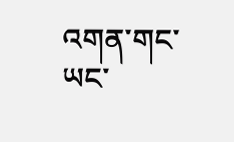འགན་གང་ཡང་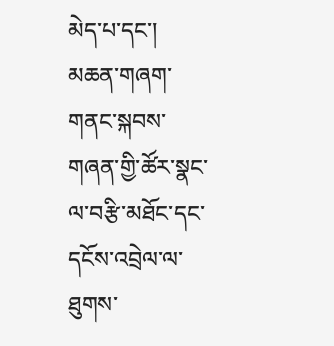མེད་པ་དང་། མཆན་གཞག་གནང་སྐབས་གཞན་གྱི་ཚོར་སྣང་ལ་བརྩི་མཐོང་དང་དངོས་འབྲེལ་ལ་ཐུགས་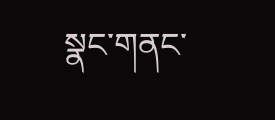སྣང་གནང་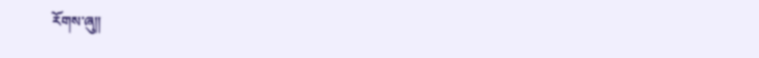རོགས་ཞུ༎